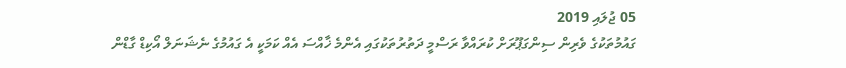05 ޖުލައި 2019
ގައުމުތަކުގެ ވެރިން ސިންގަޕޫރަށް ކުރައްވާ ރަސްމީ ދަތުރުތަކުގައި އެންމެ ޚާއްސަ އެއް ކަމަކީ އެ ގައުމުގެ ނެޝަނަލް އޯކިޑް ގާޑްން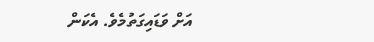އަށް ވަޑައިގަތުމެވެ. އެކަން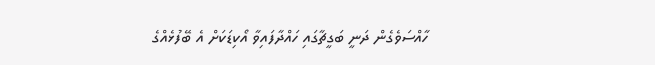ހާއްސަވެގެން ދަނީ ބަގީޗާގައި ހައްދާފައިވާ އޯކިޑަކަށް އެ ބޭފުޅެއްގެ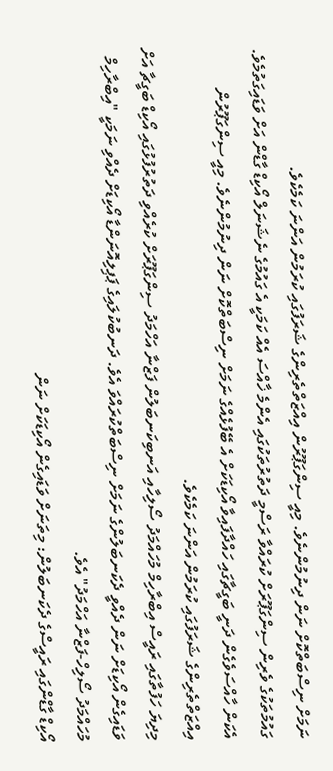ނަމަށް ނިސްބަތްކޮށް ނަން ދިނުމުންނެވެ. މިއީ ސިންގަޕޫރުން އިއްޒަތްތެރިންގެ ޝަރަފުގައި ކުރަމުން އަންނަ ކަމެކެވެ.
ގައުމުތަކުގެ ވެރިން ސިންގަޕޫރަށް ކުރައްވާ ރަސްމީ ދަތުރުތަކުގައި އެންމެ ޚާއްސަ އެއް ކަމަކީ އެ ގައުމުގެ ނެޝަނަލް އޯކިޑް ގާޑްން އަށް ވަޑައިގަތުމެވެ. އެކަން ހާއްސަވެގެން ދަނީ ބަގީޗާގައި ހައްދާފައިވާ އޯކިޑަކަށް އެ ބޭފުޅެއްގެ ނަމަށް ނިސްބަތްކޮށް ނަން ދިނުމުންނެވެ. މިއީ ސިންގަޕޫރުން އިއްޒަތްތެރިންގެ ޝަރަފުގައި ކުރަމުން އަންނަ ކަމެކެވެ.
މިދިޔަ ހަފުތާގައި ރައީސް އިބްރާހިމް މުހައްމަދު ސޯލިހާއި އަނބިކަނބަލުން ފަޒްނާ އަހްމަދު ސިންގަޕޫރަށް ކުރެއްވި ދަތުރުފުޅުގައި އޯކިޑް ބަގީޗާ އަށް ވަޑައިގެން އޯކިޑަށް ނަން ދެއްވީ ދެކަނބަލުންގެ ނަމަށް ނިސްބަތްކުރައްވަ އެވެ. ދަނބުކުލައިގެ ޕަޕިލިއޮނަންޑާ އޯކިޑަށް ދެއްވި ނަމަކީ "އިބްރާހިމް މުހައްމަދު ސޯލިހް-ފަޒްނާ އަހްމަދު" އެވެ.
އޯކިޑް ގާޑްންގައި ރައީސްގެ ދެކަނބަލުން: މިތަނަށް ވަޑައިގެން އޯކިޑަކަށް ނަން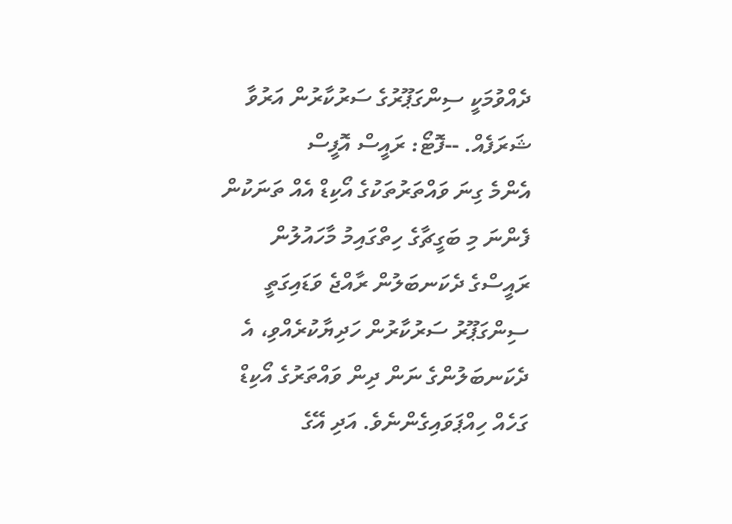ދެއްވުމަކީ ސިންގަޕޫރުގެ ސަރުކާރުން އަރުވާ ޝަރަފެއް. --ފޮޓޯ: ރައީސް އޮފީސް
އެންމެ ގިނަ ވައްތަރުތަކުގެ އޯކިޑް އެއް ތަނަކުން ފެންނަ މި ބަގީޗާގެ ހިތްގައިމު މާހައުލުން ރައީސްގެ ދެކަނބަލުން ރާއްޖެ ވަޑައިގަތީ ސިންގަޕޫރު ސަރުކާރުން ހަދިޔާކުރެއްވި، އެ ދެކަނބަލުންގެ ނަން ދިން ވައްތަރުގެ އޯކިޑް ގަހެއް ހިއްޕަވައިގެންނެވެ. އަދި އޭގެ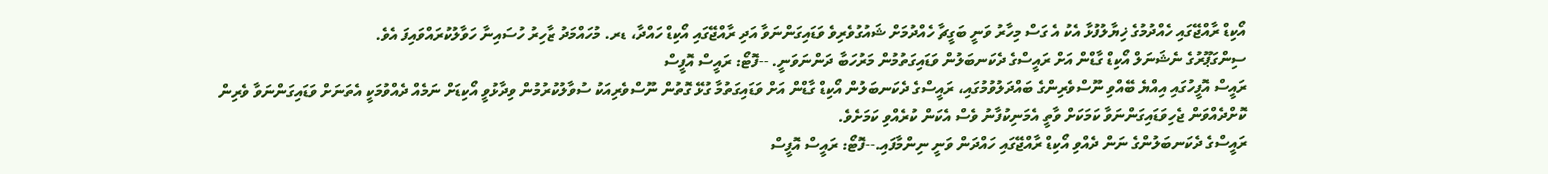އޯކިޑް ރާއްޖޭގައި ހެއްދުމުގެ ޚިޔާލުފުޅާ އެކު އެ ގަސް މިހާރު ވަނީ ބަގީޗާ ހެއްދުމަށް ޝައުގުވެރިވެ ވަޑައިގަންނަވާ އަދި ރާއްޖޭގައި އޯކިޑް ހައްދާ، ޑރ. މުހައްމަދު ޒާހިރު ހުސައިނާ ހަވާލުކުރައްވައިފަ އެވެ.
ސިންގަޕޫރުގެ ނެޝަނަލް އޯކިޑް ގާޑްން އަށް ރައީސްގެ ދެކަނބަލުން ވަޑައިގަތުމުން މަރުހަބާ ދަންނަވަނީ. --ފޮޓޯ: ރައީސް އޮފީސް
ރައީސް އޮފީހުގައި އިއްޔެ ބޭއްވި ނޫސްވެރިންގެ ބައްދަލުވުމުގައި، ރައީސްގެ ދެކަނބަލުން އޯކިޑް ގާޑްން އަށް ވަޑައިގަތުމާ ގުޅޭ ގޮތުން ނޫސްވެރިއަކު ސުވާލުކުރުމުން ވިދާޅުވީ އޯކިޑަށް ނަމެއް ދެއްވުމަކީ އެތަނަށް ވަޑައިގަންނަވާ ވެރިން ކޮށްދެއްވަން ޖެހިވަޑައިގަންނަވާ ކަމަކަށް ވާތީ އެމަނިކުފާނު ވެސް އެކަން ކުރެއްވި ކަމަށެވެ.
ރައީސްގެ ދެކަނބަލުންގެ ނަން ދެއްވި އޯކިޑް ރާއްޖޭގައި ހައްދަން ވަނީ ނިންމާފައި.--ފޮޓޯ: ރައީސް އޮފީސް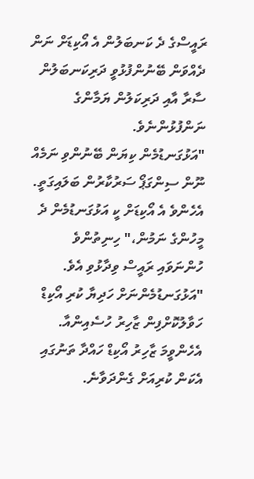ރައީސްގެ ދެ ކަނބަލުން އެ އޯކިޑަށް ނަން ދެއްވަން ބޭނުންފުޅުވީ ދަރިކަނބަލުން ސާރާ އާއި ދަރިކަލުން ޔަމާންގެ ނަންފުޅުންނެވެ.
"އަޅުގަނޑުމެން ކިޔަން ބޭނުންވި ނަމެއް ނޫން ސިންގަޕޯ ސަރުކާރުން ބަލައިގަތީ. އެހެންވެ އެ އޯކިޑަށް ކީ އަޅުގަނޑުމެން ދެ މީހުންގެ ނަމުން،" ހިނިތުންވެ ހުންނަވައި ރައީސް ވިދާޅުވި އެވެ.
"އަޅުގަނޑުމެންނަށް ހަދިޔާ ކުރި އޯކިޑް ހަވާލުކޮށްފިން ޒާހިރު ހުސެއިންއާ. އެހެންވީމަ ޒާހިރު އޯކިޑް ހައްދާ ތަނުގައި އެކަން ކުރިއަށް ގެންދަވާނެ.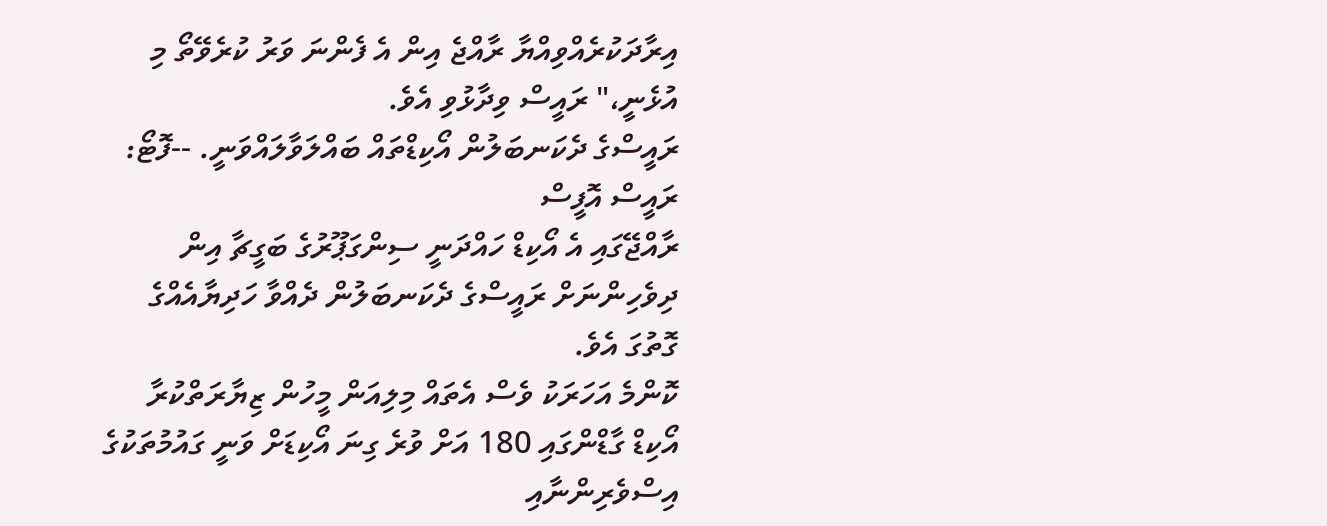އިރާދަކުރެއްވިއްޔާ ރާއްޖެ އިން އެ ފެންނަ ވަރު ކުރެވޭތޯ މި އުޅެނީ،" ރައީސް ވިދާޅުވި އެވެ.
ރައީސްގެ ދެކަނބަލުން އޯކިޑްތައް ބައްލަވާލައްވަނީ. --ފޮޓޯ: ރައީސް އޮފީސް
ރާއްޖޭގައި އެ އޯކިޑް ހައްދަނީ ސިންގަޕޫރުގެ ބަގީޗާ އިން ދިވެހިންނަށް ރައީސްގެ ދެކަނބަލުން ދެއްވާ ހަދިޔާއެއްގެ ގޮތުގަ އެވެ.
ކޮންމެ އަހަރަކު ވެސް އެތައް މިލިއަން މީހުން ޒިޔާރަތްކުރާ އޯކިޑް ގާޑްންގައި 180 އަށް ވުރެ ގިނަ އޯކިޑަށް ވަނީ ގައުމުތަކުގެ އިސްވެރިންނާއި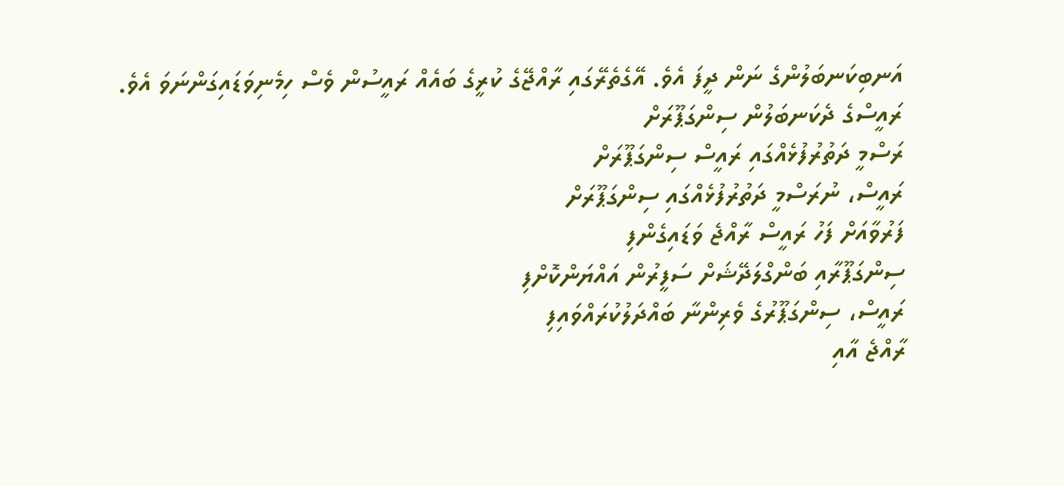އަނބިކަނބަލުންގެ ނަން ދީފަ އެވެ. އޭގެތެރޭގައި ރާއްޖޭގެ ކުރީގެ ބައެއް ރައީސުން ވެސް ހިމެނިވަޑައިގަންނަވަ އެވެ.
ރައީސްގެ ދެކަނބަލުން ސިންގަޕޫރަށް
ރަސްމީ ދަތުރުފުޅެއްގައި ރައީސް ސިންގަޕޫރަށް
ރައީސް، ނުރަސްމީ ދަތުރުފުޅެއްގައި ސިންގަޕޫރަށް
ފަރުވާއަށް ފަހު ރައީސް ރާއްޖެ ވަޑައިގެންފި
ސިންގަޕޫރާއި ބަންގްލަދޭޝަށް ސަފީރުން އައްޔަންކޮށްފި
ރައީސް، ސިންގަޕޫރުގެ ވެރިންނާ ބައްދަލުކުރައްވައިފި
ރާއްޖެ އާއި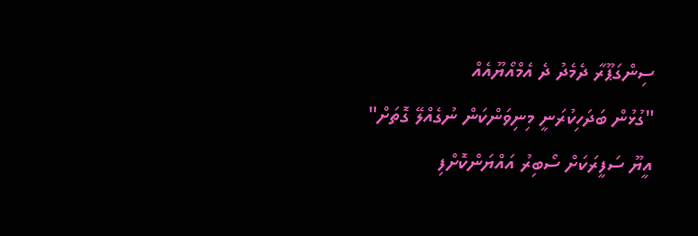ސިންގަޕޫރާ ދެމެދު ދެ އެމްއޯޔޫއެއް
"ގުޅުން ބަދަހިކުރަނީ މިނިވަންކަން ނުގެއްލޭ ގޮތަށް"
އީޔޫ ސަފީރަކަށް ސޯބިރު އައްޔަންކޮށްފި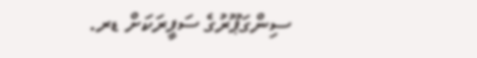ސިންގަޕޫރުގެ ސަފީރަކަށް ޑރ.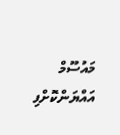މައުސޫމް އައްޔަންކޮށްފި